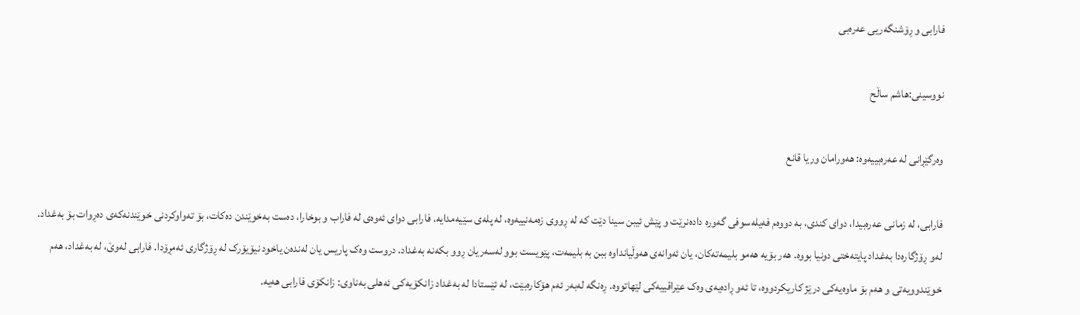فارابی و ڕۆشنگەریی عەرەبی

نووسینی:هاشم ساڵح

وەرگێڕانی لە عەرەبییەوە: هەورامان وریا قانع

فارابی، لە زمانی عەرەبیدا، دوای کندی، بە دووەم فەیلەسوفی گەورە دادەنرێت و پێش ئیبن سینا دێت کە لە ڕووی زەمەنییەوە، لە پلەی سێیەمدایە. فارابی دوای ئەوەی لە فاراب و بوخارا، دەست بەخوێندن دەکات، بۆ تەواوکردنی خوێندنەکەی دەڕوات بۆ بەغداد. لەو ڕۆژگارەدا بەغداد پایتەختی دونیا بووە. هەر بۆیە هەمو بلیمەتەکان، یان ئەوانەی هەوڵیانداوە ببن بە بلیمەت، پێویست بوو لەسەریان ڕوو بکەنە بەغداد. دروست وەک پاریس یان لەندەن یاخود نیۆیۆرک لە ڕۆژگاری ئەمڕۆدا. فارابی لەوێ، لە بەغداد، هەم خوێندوویەتی و هەم بۆ ماوەیەکی درێژ کاریکردووە، تا ئەو ڕادەیەی وەک عێراقییەکی لێهاتووە. ڕەنگە لەبەر ئەم هۆکارەبێت، لە ئێستادا لە بەغداد زانکۆیەکی ئەهلی بەناوی: زانکۆی فارابی هەیە.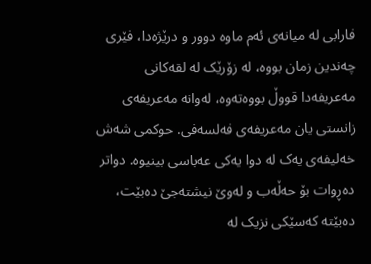فارابی لە میانەی ئەم ماوە دوور و درێژەدا، فێری چەندین زمان بووە، لە زۆرێک لە لقەکانی مەعریفەدا قووڵ بووەتەوە، لەوانە مەعریفەی زانستی یان مەعریفەی فەلسەفی. حوکمی شەش خەلیفەی یەک لە دوا یەکی عەباسی بینیوە. دواتر دەڕوات بۆ حەڵەب و لەوێ نیشتەجێ دەبێت، دەبێتە کەسێکی نزیک لە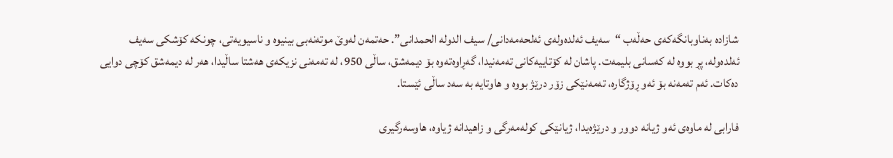شازادە بەناوبانگەکەی حەڵەب “سەیف ئەلدەولەی ئەلحەمەدانی/ سیف الدولە الحمدانی”. حەتمەن لەوێ موتەنەبی بینیوە و ناسیویەتی، چونکە کۆشکی سەیف ئەلدەولە، پڕ بووە لە کەسانی بلیمەت. پاشان لە کۆتاییەکانی تەمەنیدا، گەڕاوەتەوە بۆ دیمەشق، ساڵی 950، لە تەمەنی نزیکەی هەشتا ساڵیدا، هەر لە دیمەشق کۆچی دوایی دەکات. ئەم تەمەنە بۆ ئەو ڕۆژگارە، تەمەنێکی زۆر درێژ بووە و هاوتایە بە سەد ساڵی ئێستا.

فارابی لە ماوەی ئەو ژیانە دوور و درێژەیدا، ژیانێکی کولەمەرگی و زاهیدانە ژیاوە، هاوسەرگیری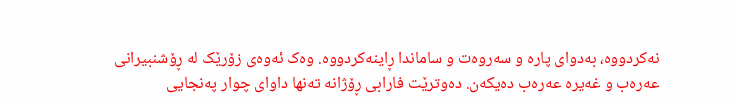نەکردووە، بەدوای پارە و سەروەت و ساماندا ڕاینەکردووە. وەک ئەوەی زۆرێک لە ڕۆشنبیرانی عەرەب و غەیرە عەرەب دەیکەن. دەوترێت فارابی ڕۆژانە تەنها داوای چوار پەنجایی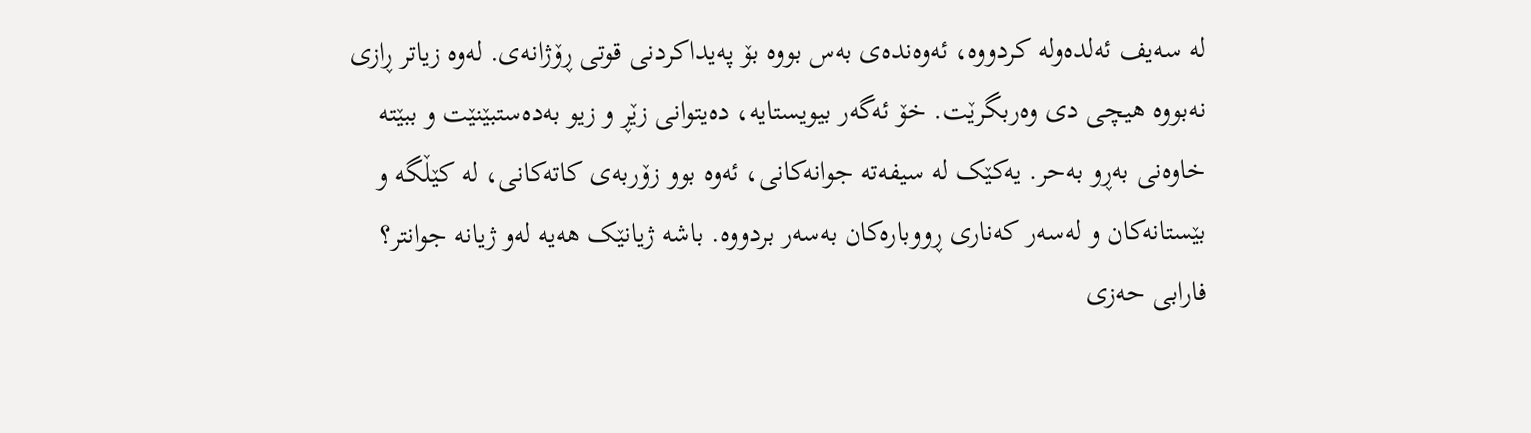لە سەیف ئەلدەولە کردووە، ئەوەندەی بەس بووە بۆ پەیداکردنی قوتی ڕۆژانەی. لەوە زیاتر ڕازی نەبووە هیچی دی وەربگرێت. خۆ ئەگەر بیویستایە، دەیتوانی زێڕ و زیو بەدەستبێنێت و ببێتە خاوەنی بەڕو بەحر. یەکێک لە سیفەتە جوانەکانی، ئەوە بوو زۆربەی کاتەکانی، لە کێڵگە و بێستانەکان و لەسەر کەناری ڕووبارەکان بەسەر بردووە. باشە ژیانێک هەیە لەو ژیانە جوانتر؟ فارابی حەزی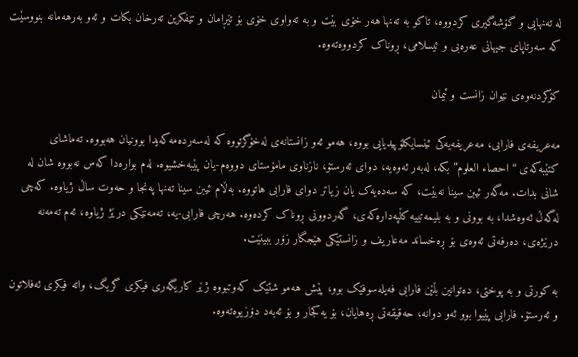لە تەنهایی و گۆشەگیری کردووە، تاکو بە تەنها هەر خۆی بێت و بە تەواوی خۆی بۆ تێڕامان و تێفکرین تەرخان بکات و ئەو بەرهەمانە بنووسێت کە سەرتاپای جیهانی عەرەبی و ئیسلامی، ڕوناک کردووەتەوە.

کۆکردنەوەی نێوان زانست و ئیمان

مەعریفەی فارابی، مەعریفەیەکی ئینسایکلۆپیدیایی بووە، هەمو ئەو زانستانەی لەخۆگرتووە کە لەسەردەمەکەیدا بوونیان هەبووە. تەماشای کتێبەکەی “احصاء العلوم” بکە، لەبەر ئەوەیە، دوای ئەرستۆ، نازناوی مامۆستای دووەم-یان پێبەخشیوە. لەم بوارەدا کەس نەبووە شان لە شانی بدات. مەگەر ئیبن سینا نەبێت، کە سەدەیەک یان زیاتر دوای فارابی هاتووە. بەڵام ئیبن سینا تەنها پەنجا و حەوت ساڵ ژیاوە. کەچی لەگەڵ ئەوەشدا، بە بوونی و بە بلیمەتییە کڵپەدارەکەی، گەردوونی ڕوناک کردەوە. هەرچی فارابی-یە، تەمەنێکی درێژ ژیاوە، ئەم تەمەنە درێژەی، دەرفەتی ئەوەی بۆ ڕەخساند مەعاریف و زانستێکی هێجگار زۆر ببینێت.

بە کورتی و بە پوختی، دەتوانین بڵێن فارابی فەیلەسوفێک بوو، پێش هەمو شتێک کەوتبووە ژێر کاریگەری فیکری گریگ، واتە فیکری ئەفلاتون و ئەرستۆ. فارابی پێیوا بوو ئەو دوانە، حەقیقەتی ڕەهایان، بۆ یەکجار و بۆ ئەبەد دۆزیوەتەوە.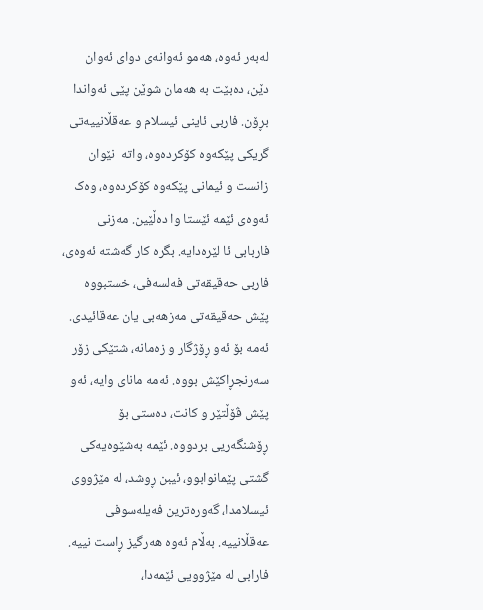لەبەر ئەوە، هەمو ئەوانەی دوای ئەوان دێن، دەبێت بە هەمان شوێن پێی ئەواندا بڕۆن. فاربی ئاینی ئیسلام و عەقڵانییەتی گریکی پێکەوە کۆکردەوە، واتە  نێوان زانست و ئیمانی پێکەوە کۆکردەوە، وەک ئەوەی ئێمە ئێستا وا دەڵێین. مەزنی فاربابی ئا لێرەدایە. بگرە کار گەشتە ئەوەی، فاربی حەقیقەتی فەلسەفی، خستبووە پێش حەقیقەتی مەزهەبی یان عەقائیدی. ئەمە بۆ ئەو ڕۆژگار و زەمانە، شتێکی زۆر سەرنجڕاکێش بووە. ئەمە مانای وایە، ئەو پێش ڤۆڵتێر و کانت، دەستی بۆ ڕۆشنگەریی بردووە. ئێمە بەشێوەیەکی گشتی پێمانوابوو، ئیبن ڕوشد، لە مێژووی ئیسلامدا، گەورەترین فەیلەسوفی عەقڵانییە. بەڵام ئەوە هەرگیز ڕاست نییە. فارابی لە مێژوویی ئێمەدا،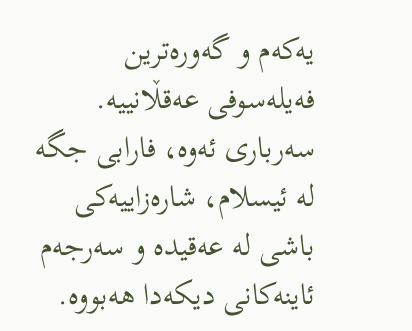یەکەم و گەورەترین فەیلەسوفی عەقڵانییە. سەرباری ئەوە، فارابی جگە لە ئیسلام، شارەزاییەکی باشی لە عەقیدە و سەرجەم ئاینەکانی دیکەدا هەبووە.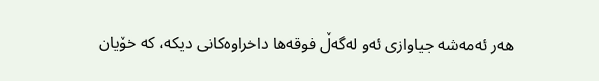هەر ئەمەشە جیاوازی ئەو لەگەڵ فوقەها داخراوەکانی دیکە، کە خۆیان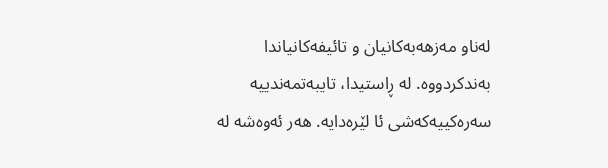لەناو مەزهەبەکانیان و تائیفەکانیاندا بەندکردووە. لە ڕاستیدا، تایبەتمەندییە سەرەکییەکەشی ئا لێرەدایە. هەر ئەوەشە لە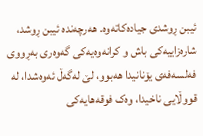ئیبن ڕوشدی جیادەکاتەوە. هەرچەندە ئیبن ڕوشد، شارەزاییەکی باش و کرانەوەیەکی گەوەری بەڕووی فەلسەفەی یۆنانیدا هەبوو، لێ لەگەڵ ئەوەشدا، لە قووڵایی ناخیدا، وەک فوقەهایەکی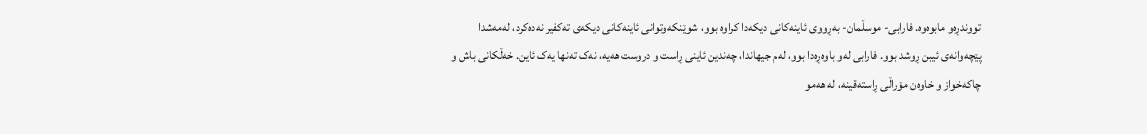تووندڕەو مابوەوە. فارابی- موسڵمان- بەڕووی ئاینەکانی دیکەدا کراوە بوو، شوێنکەوتوانی ئاینەکانی دیکەی تەکفیر نەدەکرد، لەمەشدا پێچەوانەی ئیبن ڕوشد بوو. فارابی لەو باوەڕەدا بوو، لەم جیهاندا، چەندین ئاینی ڕاست و دروست هەیە، نەک تەنها یەک ئاین. خەڵکانی باش و چاکەخواز و خاوەن مۆراڵی ڕاستەقینە، لە هەمو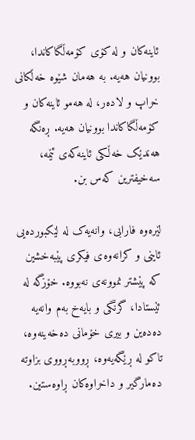ئاینەکان و لە کۆی کۆمەڵگاکاندا، بوونیان هەیە. بە هەمان شێوە خەڵکانی خراپ و لادەر، لە هەمو ئاینەکان و کۆمەڵگاکاندا بوونیان هەیە. ڕەنگە هەندێک خەڵکی ئاینەکەی ئێمە، سەخیفترین کەس بن.

لێرەوە فارابی، وانەیەک لە لێکبوردەیی ئاینی و کرانەوەی فیکری پێبەخشین کە پێشتر نموونەی نەبووە. خۆزگە لە ئێستادا، گرنگی و بایەخ بەم وانەیە دەدەین و بیری خۆمانی دەخەینەوە، تاکو لە ڕێگەیەوە، ڕووبەڕووی بزاوتە دەمارگیر و داخراوەکان ڕاوەستین.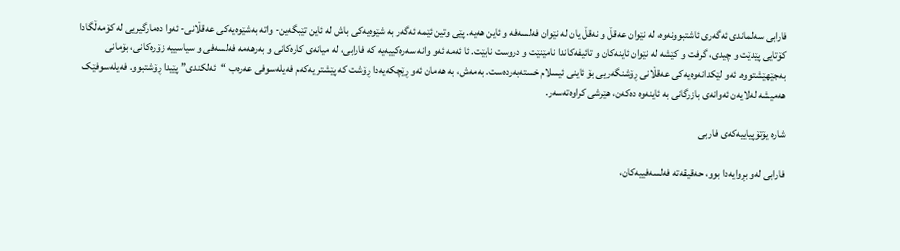فارابی سەلماندی ئەگەری ئاشتبوونەوە، لە نێوان عەقڵ و نەقڵ یان لە نێوان فەلسەفە و ئاین هەیە. پێی وتین ئێمە ئەگەر بە شێوەیەکی باش لە ئاین تێبگەین- واتە بەشێوەیەکی عەقڵانی- ئەوا دەمارگیریی لە کۆمەڵگادا کۆتایی پێدێت و چیدی، گرفت و کێشە لە نێوان ئاینەکان و تائیفەکاندا نامێنێت و دروست نابێت. ئا ئەمە ئەو وانە سەرەکییەیە کە فارابی، لە میانەی کارەکانی و بەرهەمە فەلسەفی و سیاسییە زۆرەکانی، بۆمانی بەجێهێشتووە. ئەو لێکدانەوەیەکی عەقڵانی ڕۆشنگەریی بۆ ئاینی ئیسلام خستەبەردەست. بەمەش، بە هەمان ئەو ڕێچکەیەدا ڕۆشت کە پێشتر یەکەم فەیلەسوفی عەرەب “ئەلکندی” پێیدا ڕۆشتبوو. فەیلەسوفێک هەمیشە لەلایەن ئەوانەی بازرگانی بە ئاینەوە دەکەن، هێرشی کراوەتەسەر.

شارە یۆتۆپیاییەکەی فاربی

فارابی لەو بڕوایەدا بوو، حەقیقەتە فەلسەفییەکان،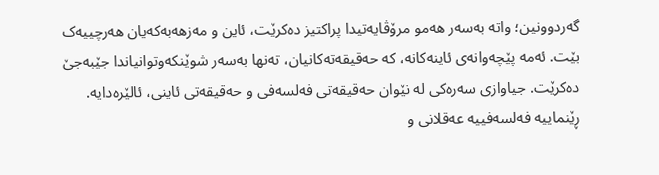گەردوونین؛ واتە بەسەر هەمو مرۆڤایەتیدا پراکتیز دەکرێت، ئاین و مەزهەبەکەیان هەرچییەک بێت. ئەمە پێچەوانەی ئاینەکانە، کە حەقیقەتەکانیان، تەنها بەسەر شوێنکەوتوانیاندا جێبەجێ دەکرێت. جیاوازی سەرەکی لە نێوان حەقیقەتی فەلسەفی و حەقیقەتی ئاینی، ئالێرەدایە. ڕێنماییە فەلسەفییە عەقلانی و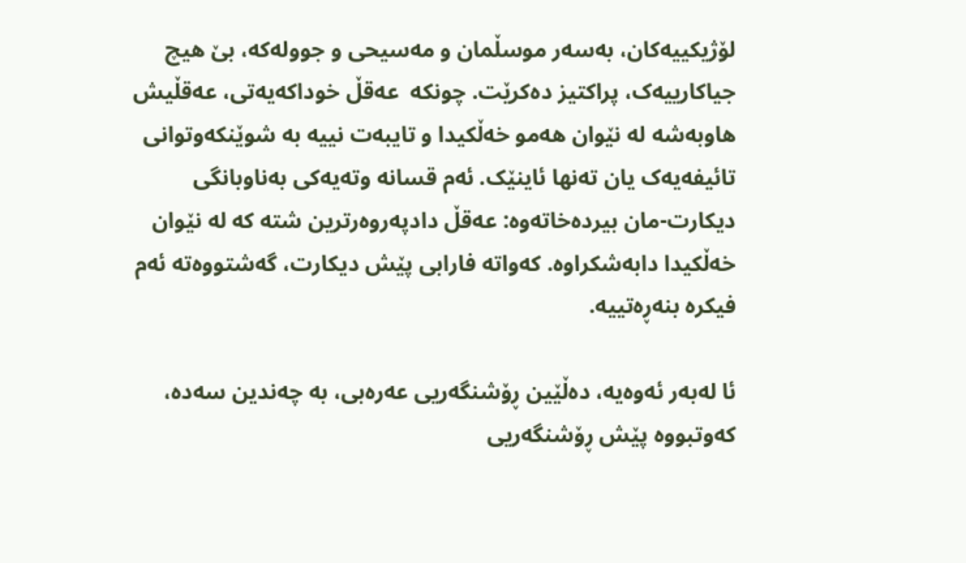لۆژیکییەکان، بەسەر موسڵمان و مەسیحی و جوولەکە، بێ هیچ جیاکارییەک، پراکتیز دەکرێت. چونکە  عەقڵ خوداکەیەتی، عەقڵیش هاوبەشە لە نێوان هەمو خەڵکیدا و تایبەت نییە بە شوێنکەوتوانی تائیفەیەک یان تەنها ئاینێک. ئەم قسانە وتەیەکی بەناوبانگی دیکارت-مان بیردەخاتەوە: عەقڵ دادپەروەرترین شتە کە لە نێوان خەڵکیدا دابەشکراوە. کەواتە فارابی پێش دیکارت، گەشتووەتە ئەم فیکرە بنەڕەتییە.

ئا لەبەر ئەوەیە، دەڵێین ڕۆشنگەریی عەرەبی، بە چەندین سەدە، کەوتبووە پێش ڕۆشنگەریی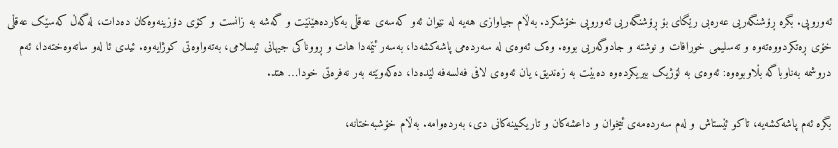ئەوروپی. بگرە ڕۆشنگەریی عەرەبی رێگای بۆ ڕۆشنگەریی ئەوروپی خۆشکرد. بەڵام جیاوازی هەیە لە نێوان ئەو کەسەی عەقڵی بەکاردەهێنێت و گەشە بە زانست و کۆی دۆزینەوەکان دەدات، لەگەڵ کەسێک عەقڵی خۆی ڕەتکردووەتەوە و تەسلیمی خورافات و نوشتە و جادوگەریی بووە. وەک ئەوەی لە سەردەمی پاشەکشەدا، بەسەر ئێمەدا هات و ڕووناکی جیهانی ئیسلامی، بەتەواوەتی کوژایەوە. ئیدی ئا لەو ساتەوەختەدا، ئەم دروشمە بەناوباگە بڵاوبوەوە: ئەوەی بە لۆژیک بیریکردەوە دەبێت بە زەندیق، یان ئەوەی لافی فەلسەفە لێدەدا، دەکەوێتە بەر نەفرەتی خودا… هتد.

بگرە ئەم پاشەکشەیە، تاکو ئێستاش و لەم سەردەمەی ئیخوان و داعشەکان و تاریکبینەکانی دی، بەردەوامە. بەڵام خۆشبەختانە،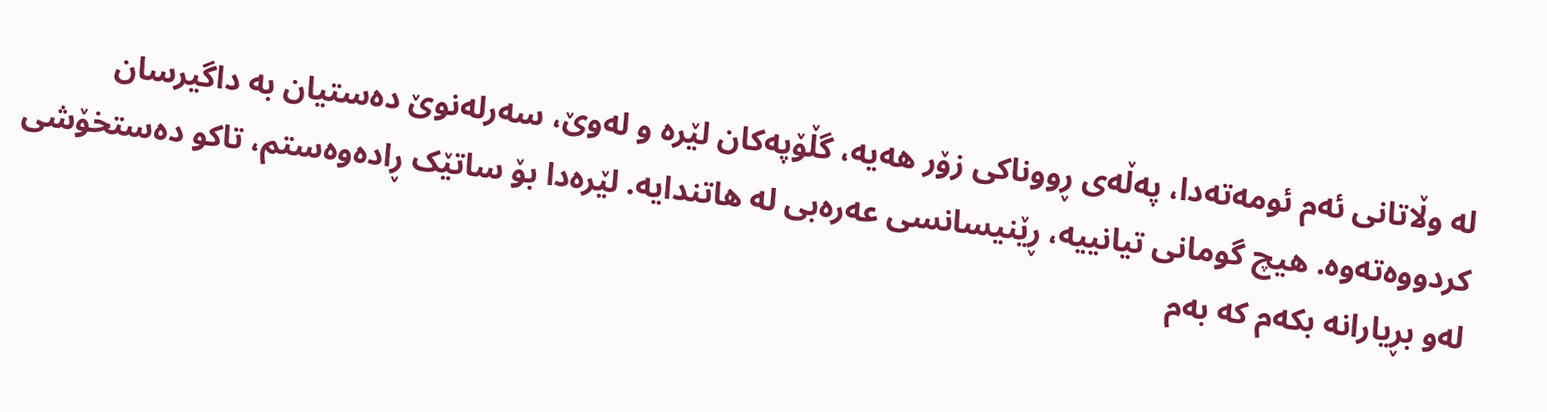لە وڵاتانی ئەم ئومەتەدا، پەڵەی ڕووناکی زۆر هەیە، گڵۆپەکان لێرە و لەوێ، سەرلەنوێ دەستیان بە داگیرسان کردووەتەوە. هیچ گومانی تیانییە، ڕێنیسانسی عەرەبی لە هاتندایە. لێرەدا بۆ ساتێک ڕادەوەستم، تاکو دەستخۆشی لەو بڕیارانە بکەم کە بەم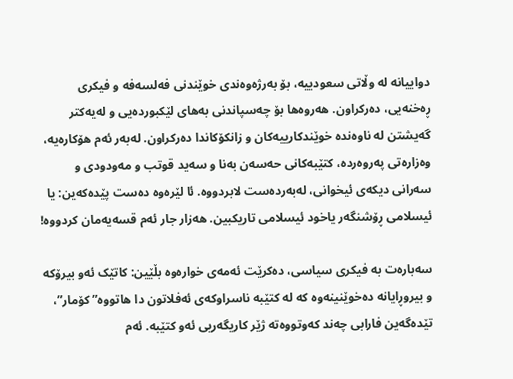دواییانە لە وڵاتی سعودییە، بۆ بەرژەوەندی خوێندنی فەلسەفە و فیکری ڕەخنەیی، دەرکراون. هەروەها بۆ چەسپاندنی بەهای لێکبوردەیی و لەیەکتر گەیشتن لە ناوەندە خوێندکارییەکان و زانکۆکاندا دەرکراون. لەبەر ئەم هۆکارەیە، وەزارەتی پەروەردە، کتێبەکانی حەسەن بەنا و سەید قوتب و مەودودی و سەرانی دیکەی ئیخوانی، لەبەردەست لابردووە. ئا لێرەوە دەست پێدەکەین: یا ئیسلامی ڕۆشنگەر یاخود ئیسلامی تاریکبین. هەزار جار ئەم قسەیەمان کردووە!

سەبارەت بە فیکری سیاسی، دەکرێت ئەمەی خوارەوە بڵێین: کاتێک ئەو بیرۆکە و بیروڕایانە دەخوێنینەوە کە لە کتێبە ناسراوکەی ئەفلاتون دا هاتووە” کۆمار”، تێدەگەین فارابی چەند کەوتووەتە ژێر کاریگەریی ئەو کتێبە. ئەم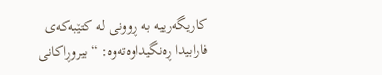کاریگەرییە بە ڕوونی لە کتێبەکەی فارابیدا ڕەنگیداوەتەوە: “بیروڕاکانی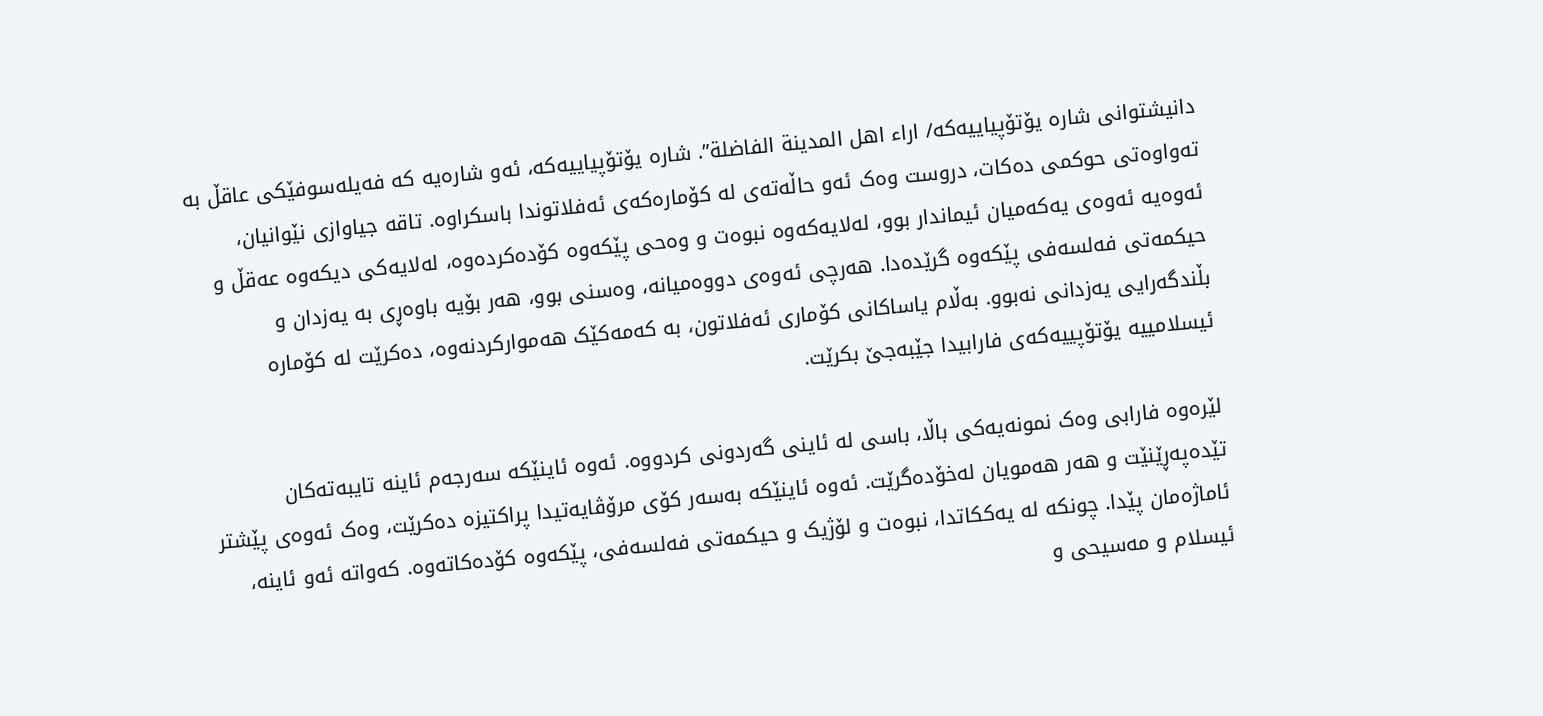دانیشتوانی شارە یۆتۆپیاییەکە/ اراء اهل المدینة الفاضلة”. شارە یۆتۆپیاییەکە، ئەو شارەیە کە فەیلەسوفێکی عاقڵ بە تەواوەتی حوکمی دەکات، دروست وەک ئەو حاڵەتەی لە کۆمارەکەی ئەفلاتوندا باسکراوە. تاقە جیاوازی نێوانیان، ئەوەیە ئەوەی یەکەمیان ئیماندار بوو، لەلایەکەوە نبوەت و وەحی پێکەوە کۆدەکردەوە، لەلایەکی دیکەوە عەقڵ و حیکمەتی فەلسەفی پێکەوە گرێدەدا. هەرچی ئەوەی دووەمیانە، وەسنی بوو، هەر بۆیە باوەڕی بە یەزدان و بڵندگەرایی یەزدانی نەبوو. بەڵام یاساکانی کۆماری ئەفلاتون، بە کەمەکێک هەموارکردنەوە، دەکرێت لە کۆمارە ئیسلامییە یۆتۆپییەکەی فارابیدا جێبەجێ بکرێت.

لێرەوە فارابی وەک نمونەیەکی باڵا، باسی لە ئاینی گەردونی کردووە. ئەوە ئاینێکە سەرجەم ئاینە تایبەتەکان تێدەپەڕێنێت و هەر هەمویان لەخۆدەگرێت. ئەوە ئاینێکە بەسەر کۆی مرۆڤایەتیدا پراکتیزە دەکرێت، وەک ئەوەی پێشتر ئاماژەمان پێدا. چونکە لە یەککاتدا، نبوەت و لۆژیک و حیکمەتی فەلسەفی، پێکەوە کۆدەکاتەوە. کەواتە ئەو ئاینە، ئیسلام و مەسیحی و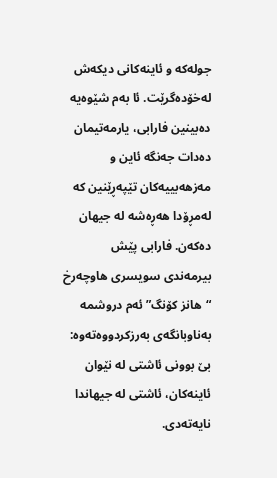جولەکە و ئاینەکانی دیکەش لەخۆدەگرێت. ئا بەم شێوەیە دەبینین فارابی، یارمەتیمان دەدات جەنگە ئاین و مەزهەبییەکان تێپەڕێنین کە لەمڕۆدا هەڕەشە لە جیهان دەکەن. فارابی پێش بیرمەندی سویسری هاوچەرخ “هانز کۆنگ” ئەم دروشمە بەناوبانگەی بەرزکردووەتەوە: بێ بوونی ئاشتی لە نێوان ئاینەکان، ئاشتی لە جیهاندا نایەتەدی.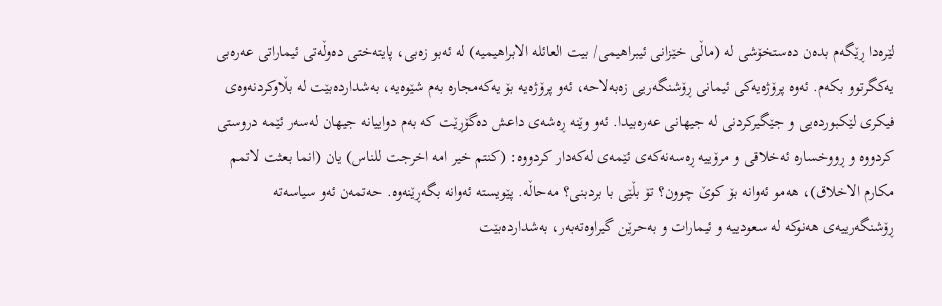لێرەدا ڕێگەم بدەن دەستخۆشی لە (ماڵی خێزانی ئیبراهیمی/ بیت العائلە الابراهیمیە) لە ئەبو زەبی، پایتەختی دەوڵەتی ئیماراتی عەرەبی یەکگرتوو بکەم. ئەوە پرۆژەیەکی ئیمانی ڕۆشنگەریی زەبەلاحە، ئەو پرۆژەیە بۆ یەکەمجارە بەم شێوەیە، بەشداردەبێت لە بڵاوکردنەوەی فیکری لێکبوردەیی و جێگیرکردنی لە جیهانی عەرەبیدا. ئەو وێنە ڕەشەی داعش دەگۆڕێت کە بەم دواییانە جیهان لەسەر ئێمە دروستی کردووە و ڕووخسارە ئەخلاقی و مرۆییە ڕەسەنەکەی ئێمەی لەکەدار کردووە: (کنتم خیر امە اخرجت للناس) یان (انما بعثت لاتمم مکارم الاخلاق)، هەمو ئەوانە بۆ کوێ چوون؟ تۆ بڵێی با بردبنی؟ مەحاڵە. پێویستە ئەوانە بگەڕێنەوە. حەتمەن ئەو سیاسەتە ڕۆشنگەرییەی هەنوکە لە سعودییە و ئیمارات و بەحرێن گیراوەتەبەر، بەشداردەبێت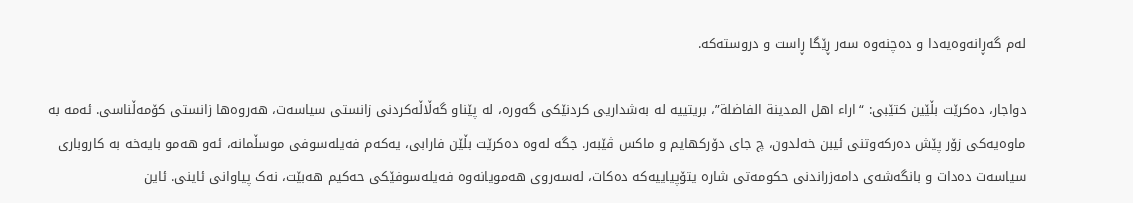لەم گەڕانەوەیەدا و دەچنەوە سەر ڕێگا ڕاست و دروستەکە.

دواجار، دەکرێت بڵێین کتێبی: “اراء اهل المدینة الفاضلة”، بریتییە لە بەشداریی کردنێکی گەورە، لە پێناو گەڵاڵەکردنی زانستی سیاسەت، هەروەها زانستی کۆمەڵناسی. ئەمە بە ماوەیەکی زۆر پێش دەرکەوتنی ئیبن خەلدون، چ جای دۆرکهایم و ماکس ڤێبەر. جگە لەوە دەکرێت بڵێن فارابی، یەکەم فەیلەسوفی موسڵمانە، ئەو هەمو بایەخە بە کاروباری سیاسەت دەدات و بانگەشەی دامەزراندنی حکومەتی شارە یتۆپیاییەکە دەکات، لەسەروی هەمویانەوە فەیلەسوفێکی حەکیم هەبێت، نەک پیاوانی ئاینی. ئاین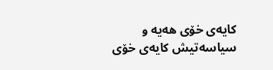کایەی خۆی هەیە و سیاسەتیش کایەی خۆی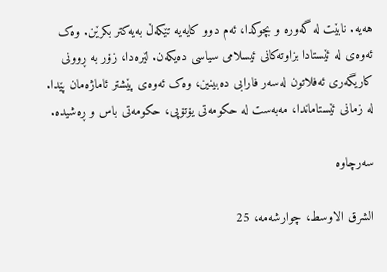هەیە. نابێت لە گەورە و بچوکدا، ئەم دوو کایەیە تێکەڵ بەیەکتر بکرێن. وەک ئەوەی لە ئێستادا بزاوتەکانی ئیسلامی سیاسی دەیکەن. لێرەدا، زۆر بە ڕوونی کاریگەری ئەفلاتون لەسەر فارابی دەبینین، وەک ئەوەی پێشتر ئاماژەمان پێدا. لە زمانی ئێستاماندا، مەبەست لە حکومەتی یۆتۆپی، حکومەتی باس و ڕەشیدە.

سەرچاوە

الشرق الاوسط، چوارشەمە، 25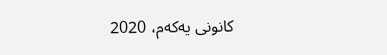کانونی یەکەم، 2020